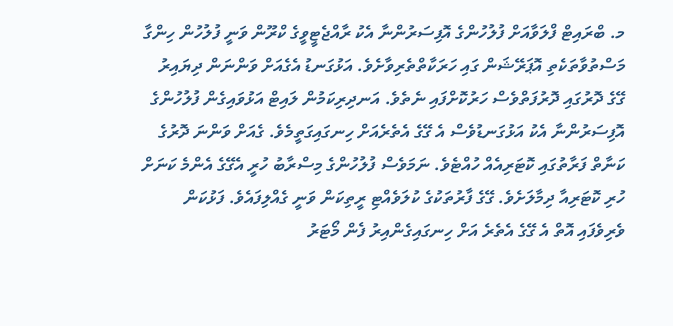މ. ބްރައިޓް ފްލަވާއަށް ފުލުހުންގެ އޮފިސަރުންނާ އެކު ރާއްޖެޓީވީގެ ކްރޫން ވަނީ ފުލުހުން ހިންގާ މަސްތުވާތަކެތި އޮޕަރޭޝަން ގައި ހަރަކާތްތެރިވާށެވެ. އަޅުގަނޑު އެގެއަށް ވަންނަން ދިޔައިރު ގޭގެ ދޮރުގައި ދޮރުފަތްވެސް ހަރުކޮށްފައި ނެތެވެ. އަނދިރިކަމުން ލައިޓް އަޅުވައިގެން ފުލުހުންގެ އޮފިސަރުންނާ އެކު އަޅުގަނޑުވެސް އެ ގޭގެ އެތެރެއަށް ހިނގައިގަތީމެވެ. ގެއަށް ވަންނަ ދޮރުގެ ކަނާތް ފަރާތުގައި ކޮޓަރިއެއް ހުއްޓެވެ. ނަމަވެސް ފުލުހުންގެ މިސްރާބު ހުރީ އެގޭގެ އެންމެ ކަނަށް ހުރި ކޮޓަރިއާ ދިމާލަށެވެ. ގޭގެ ފާރުތަކުގެ ކުލަވެއްޓި ރީތިކަން ވަނީ ގެއްލިފައެވެ. ފަޅުކަން ވެރިވެފައި އޮތް އެ ގޭގެ އެތެރެ އަށް ހިނގައިގެންއިރު ފެން މޯޓަރު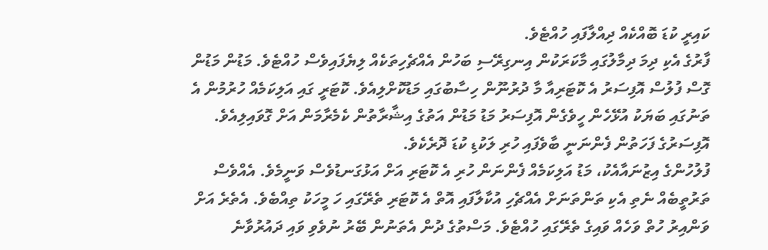ކައިރީ ކުޑަ ބޮއްކެއް ދިއްލާފައި ހުއްޓެވެ.
ފާރުގެ އެކި ދިމަ ދިމާލުގައި މާކަރަކުން އިނގިރޭސި ބަހުން އެއްޗެހިތަކެއް ލިޔެފައިވެސް ހުއްޓެވެ. މަޑުން މަޑުން ގޮސް ފުލުސް އޮފިސަރު އެ ކޮޓަރިއާ މާ ދުރުނޫން ހިސާބުގައި މަޑުކޮށްލިއެވެ. ކޮޓަރީ ގައި އަލިކަމެއް ހުރުމުން އެ ތަނުގައި ބަޔަކު އުޅޭހެން ހީވެގެން އޮފިސަރު މަޑު މަޑުން އަތުގެ އިޝާރާތުން ކެމެރާމަން އަށް ގޮވައިލިއެވެ. އޮފިސަރުގެ ފަހަތުން ފެންނަނީ ބާވެފައި ހުރި ލަކުޑި ކުޑަ ދޮރެކެވެ.
ފުލުހުންގެ އިޒުނައާއެކު، މަޑު އަލިކަމެއް ފެންނަން ހުރި އެ ކޮޓަރި އަށް އަޅުގަނޑުވެސް ވަނީމެވެ. އެއްވެސް ތަރުތީބެއް ނެތި އެކި ތަންތަނަށް އެއްޗެހި އުކާލާފައި އޮތް އެ ކޮޓަރި ތެރޭގައި ހަ މީހަކު ތިއްބެވެ. އެތެރެ އަށް ވަންއިރު ހުތް ވަހެއް ވައިގެ ތެރޭގައި ހުއްޓެވެ. މަސްތުގެ ދުން އެތަނުން ބޭރު ނުވެވި ވައި ދައުރުވާނެ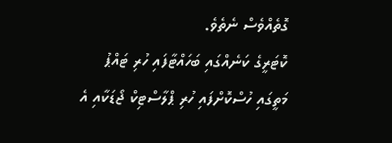ގޮތެއްވެސް ނެތެވެ.
ކޮޓަރީގެ ކަނެއްގައި ބަހައްޓާފައި ހުރި ޓައްޕު މަތީގައި ހުސްކޮށްފައި ހުރި ޕްލާސްޓިކް ޖޯޑަކާއި އެ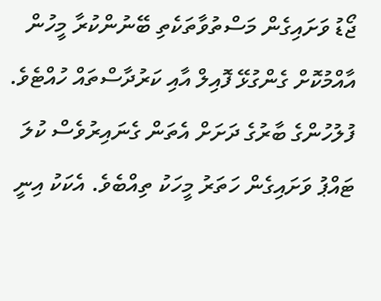ޖޯޑު ވަށައިގެން މަސްތުވާތަކެތި ބޭނުންކުރާ މީހުން އާއްމުކޮށް ގެންގުޅޭ ފޮއިލް އާއި ކަރުދާސްތައް ހުއްޓެވެ. ފުލުހުންގެ ބާރުގެ ދަށަށް އެތަން ގެނައިރުވެސް ކުލަ ޓައްޕު ވަށައިގެން ހަތަރު މީހަކު ތިއްބެވެ. އެކަކު އިނީ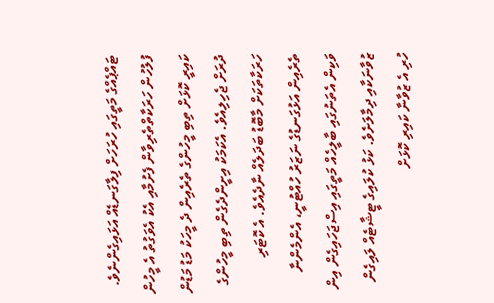ޓައްޕެއްގެ މަތީގައި ހުރަހަށް ފިލާގަނޑެއް އަޅައިގެންނެވެ. ފުލުހުން ހަރަކާތްތެރިވާން ފެށުމާއި އެކު އެވަގުތު އެ މީހުން ކައިރީ ކޮޅަށް ތިބި މީހުންގެ ތެރެއިން ދެ މީހަކު މަޑު މަޑުން ދުރަށް ޖެހިލިއެވެ. އެކަމަކު އިށީންދެގެން ތިބި މީހުންގެ ހަރަކާތަކަށް މާބޮޑު ބަދަލެއް ނާދެއެވެ. އެ ކޮޓަރި ތެރެއިން އަޅުގަނޑުގެ ނަޒަރު ހުއްޓުނީ، އެންމެންނާ ވަކިން އެތަނުގައި ބާލީހެއް މަތީގައި އިސްޖަހައިގެން އިން ޒުވާނަކާއި ދިމާލަށެވެ. ކަޅު ކުލައިގެ ޓީޝާޓެއް ލައިގެން ހުރި އެ ޒުވާނާ ކައިރި ކޮޅަށް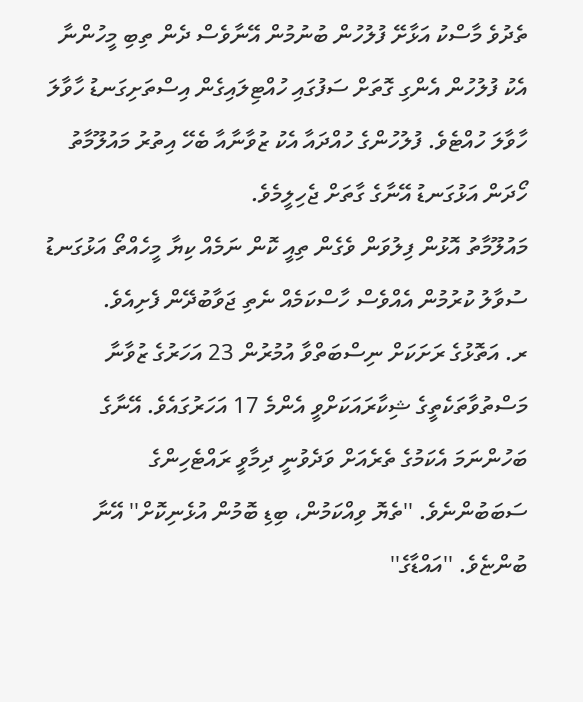ތެދުވެ މާސްކު އަޅާށޭ ފުލުހުން ބުނުމުން އޭނާވެސް ދެން ތިބި މީހުންނާ އެކު ފުލުހުން އެންގި ގޮތަށް ސަފުގައި ހުއްޓިލައިގެން އިސްތަށިގަނޑު ހާވާލަ ހާވާލަ ހުއްޓެވެ. ފުލުހުންގެ ހުއްދައާ އެކު ޒުވާނާއާ ބެހޭ އިތުރު މައުލޫމާތު ހޯދަން އަޅުގަނޑު އޭނާގެ ގާތަށް ޖެހިލީމެވެ.
މައުލޫމާތު އޮޅުން ފިލުވަން ވެގެން ތިއީ ކޮން ނަމެއް ކިޔާ މީހެއްތޯ އަޅުގަނޑު ސުވާލު ކުރުމުން އެއްވެސް ހާސްކަމެއް ނެތި ޖަވާބުދޭން ފެށިއެވެ.
ރ. އަތޮޅުގެ ރަށަކަށް ނިސްބަތްވާ އުމުރުން 23 އަހަރުގެ ޒުވާނާ މަސްތުވާތަކެތީގެ ޝިކާރައަކަށްވީ އެންމެ 17 އަހަރުގައެވެ. އޭނާގެ ބަހުންނަމަ އެކަމުގެ ތެރެއަށް ވަދެވުނީ ދިމާވީ ރައްޓެހިންގެ ސަބަބުންނެވެ. ''ތެޔޮ ވިއްކަމުން، ބިޑި ބޮމުން އުޅެނިކޮށް'' އޭނާ ބުންޏެވެ. ''އައްޑާގެ''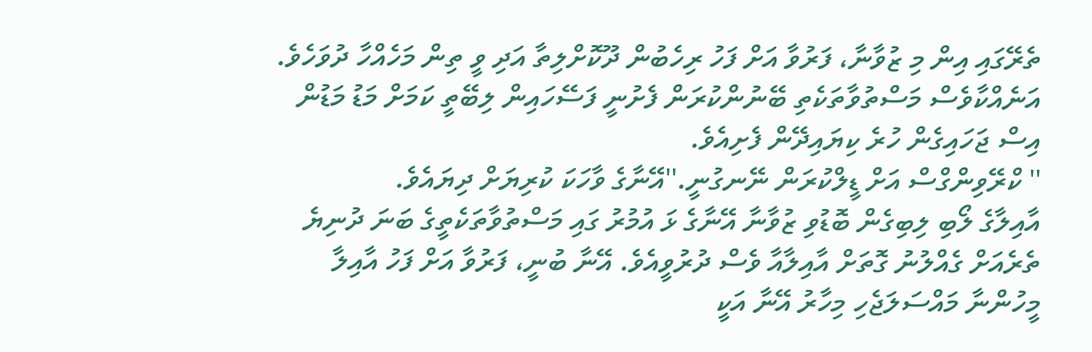ތެރޭގައި އިން މި ޒުވާނާ، ފަރުވާ އަށް ފަހު ރިހެބުން ދޫކޮށްލިތާ އަދި ވީ ތިން މަހެއްހާ ދުވަހެވެ. އަނެއްކާވެސް މަސްތުވާތަކެތި ބޭނުންކުރަން ފެށުނީ ފަސޭހައިން ލިބޭތީ ކަމަށް މަޑު މަޑުން އިސް ޖަހައިގެން ހުރެ ކިޔައިދޭން ފެށިއެވެ.
'' ކްރޭވިންގްސް އަށް ޑީލްކުރަން ނޭނގުނީ.''އޭނާގެ ވާހަކަ ކުރިޔަށް ދިޔައެވެ.
އާއިލާގެ ލޯބި ލިބިގެން ބޮޑުވި ޒުވާނާ އޭނާގެ ޅަ އުމުރު ގައި މަސްތުވާތަކެތީގެ ބަނަ ދުނިޔެ ތެރެއަށް ގެއްލުނު ގޮތަށް އާއިލާއާ ވެސް ދުރުވީއެވެ. އޭނާ ބުނީ، ފަރުވާ އަށް ފަހު އާއިލާ މީހުންނާ މައްސަލަޖެހި މިހާރު އޭނާ އަކީ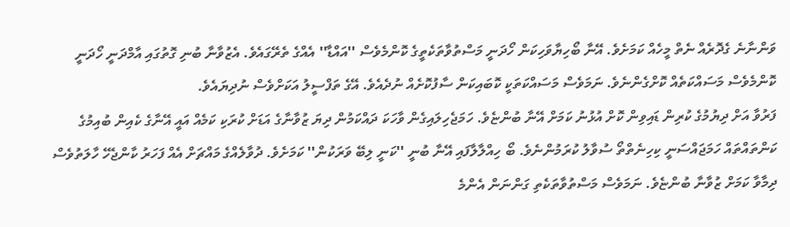ވަންނާނެ ގެދޮރެއް ނެތް މީހެއް ކަމަށެވެ. އޭނާ ބޯހިޔާވަހިކަން ހޯދަނީ މަސްތުވާތަކެތީގެ ކޮންމެވެސް ''އައްޑާ'' އެއްގެ ތެރޭގައެވެ. އެޒުވާނާ ބުނި ގޮތުގައި އާމްދަނީ ހޯދަނީ ކޮންމެވެސް މަސައްކަތެއް ކޮށްގެންނެވެ. ނަމަވެސް މަސައްކަތަކީ ކޮބައިކަން ސާފުކޮށެއް ނުދެއެވެ. އޭގެ ތަފްސީލު އަކަށްވެސް ނުދިޔައެވެ.
ފަރުވާ އަށް ދިޔުމުގެ ކުރިން ޑައިވިން ކޮށް އުޅުނު ކަމަށް އޭނާ ބުންޏެވެ. ހަމަޖެހިލައިގެން ވާހަކަ ދައްކަމުން ދިޔަ ޒުވާނާގެ އަޑަށް ކުރަކި ކަމެއް އައީ އޭނާގެ ކެއިން ބުއިމުގެ ކަންތައްތައް ހަމަޖައްސަނީ ކިހިނެތްތޯ ސުވާލު ކުރަމުންނެވެ. ބޯ ހިއްލާލާފައި އޭނާ ބުނީ ''ކަނީ ލިބޭ ވަރަކުން'' ކަމަށެވެ. ދުވާލެއްގެ މައްޗަށް އެއް ފަހަރު ކާންޖެހޭ ހާލަތުވެސް ދިމާވާ ކަމަށް ޒުވާނާ ބުންޏެވެ. ނަމަވެސް މަސްތުވާތަކެތި ގަންނަން އެންމެ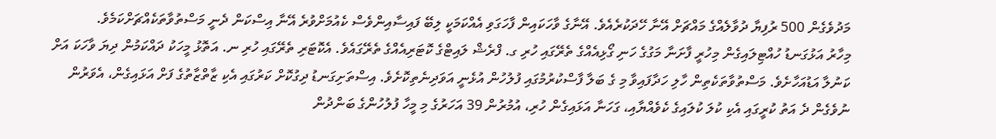މަދުވެގެން 500 ރުފިޔާ ދުވާލެއްގެ މައްޗަށް އޭނާ ހޭދަކުރެއެވެ. އޭނާގެ ވާހަކައިން ފާހަގަވި އެއްކަމަކީ ލިބޭ ފައިސާއިންވެސް ކެއުމަށްވުރެ އޭނާ އިސްކަން ދެނީ މަސްތުވާތަކެއްޗަށްކަމެވެ.
މިހާރު އަޅުގަނޑު ހުއްޓިލައިގެން މިހުރީ ފާށަނާ މަގުގެ ހަނި ގޯޅިއެއްގެ ތެރޭގައި ހުރި ގ. ފްރެޝް ލައިޓްގެ ކޮޓަރިއެއްގެ ތެރޭގައެވެ. އެކޮޓަރި ތެރޭގައި ހުރި ނ. އަތޮޅު މީހަކު ދައްކަމުން ދިޔަ ވާހަކަ އަށް ކަނުލާ އަޑުއަހާށެވެ. މަސްތުވާތަކެތިން ހާލި ހަދާފައިވާ މި ގެ ބަލާ ފާސްކުރުމުގައި ފުލުހުން އުޅެނީ އަވަދިނެތިކޮށެވެ. އިސްތަށިގަނޑު ދިގުކޮށް ކަރުގައި އެކި ޒާތްޒާތުގެ ފަށް އަޅައިގެން، އެވަރުން ނުވެގެން ދެ އަތު ކުރީގައި އެކި ކުލަ ކުލައިގެ ކެވެއްޔާއި، ގަހަނާ އަޅައިގެން ހުރި، އުމުރުން 39 އަހަރުގެ މި މީހާ ފުލުހުންގެ ބަންދުން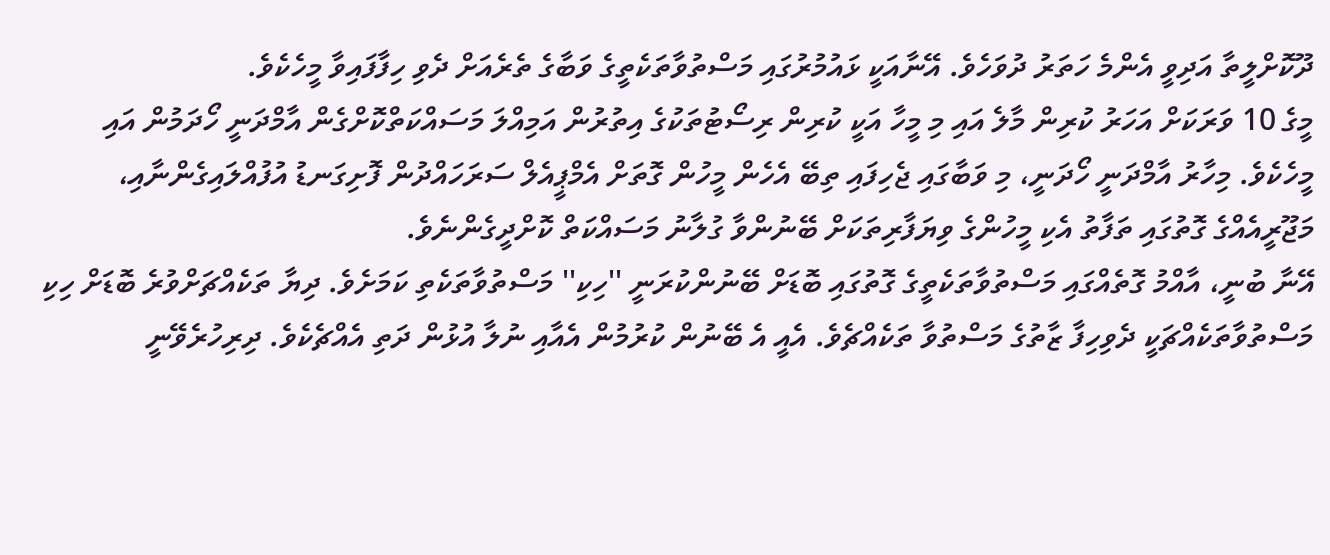ދޫކޮށްލީތާ އަދިވީ އެންމެ ހަތަރު ދުވަހެވެ. އޭނާއަކީ ޅައުމުރުގައި މަސްތުވާތަކެތީގެ ވަބާގެ ތެރެއަށް ދެވި ހިފާފައިވާ މީހެކެވެ.
މީގެ 10 ވަރަކަށް އަހަރު ކުރިން މާލެ އައި މި މީހާ އަކީ ކުރިން ރިސޯޓުތަކުގެ އިތުރުން އަމިއްލަ މަސައްކަތްކޮށްގެން އާމްދަނީ ހޯދަމުން އައި މީހެކެވެ. މިހާރު އާމްދަނީ ހޯދަނީ، މި ވަބާގައި ޖެހިފައި ތިބޭ އެހެން މީހުން ގޮތަށް އެމްޕީއެލް ސަރަހައްދުން ފޮށިގަނޑު އުފުއްލައިގެންނާއި، މަޖޫރީއެއްގެ ގޮތުގައި ތަފާތު އެކި މީހުންގެ ވިޔަފާރިތަކަށް ބޭނުންވާ ގުލާނު މަސައްކަތް ކޮށްދީގެންނެވެ.
އޭނާ ބުނީ، އާއްމު ގޮތެއްގައި މަސްތުވާތަކެތީގެ ގޮތުގައި ބޮޑަށް ބޭނުންކުރަނީ ''ހިކި'' މަސްތުވާތަކެތި ކަމަށެވެ. ދިޔާ ތަކެއްޗަށްވުރެ ބޮޑަށް ހިކި މަސްތުވާތަކެއްޗަކީ ދެވިހިފާ ޒާތުގެ މަސްތުވާ ތަކެއްޗެވެ. އެއީ އެ ބޭނުން ކުރުމުން އެއާއި ނުލާ އުޅުން ދަތި އެއްޗެކެވެ. ދިރިހުރެވޭނީ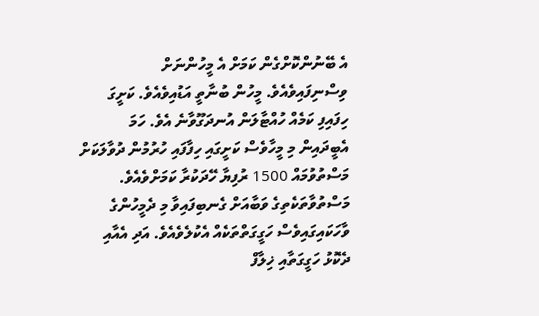އެ ބޭނުންކޮށްގެން ކަމަށް އެ މީހުންނަށް ވިސްނިފައިވެއެވެ. މީހުން ބުނާތީ އަޑުއިވެއެވެ. ކަށީގަ ހިފައިފި ކަމެއް ހުއްޓާލަން އުނދަގޫވާނެ އެވެ. ހަމަ އެބީދައިން މި މީހާވެސް ކަށީގައި ހިފާފައި ހުރުމުން ދުވާލަކަށް މަސްތުވުމައް 1500 ރުފިޔާ ހޭދަކުރާ ކަމަށްވެއެވެ.
މަސްތުވާތަކެތިގެ ވަބާއަށް ގެނބިފައިވާ މި ދެމީހުންގެ ވާހަކައިގައިވެސް ހަގީގަތްތަކެއް އެކުލެވެއެވެ. އަދި އެއާއި ދެކޮޅު ހަގީގަތާއި ޚިލާފް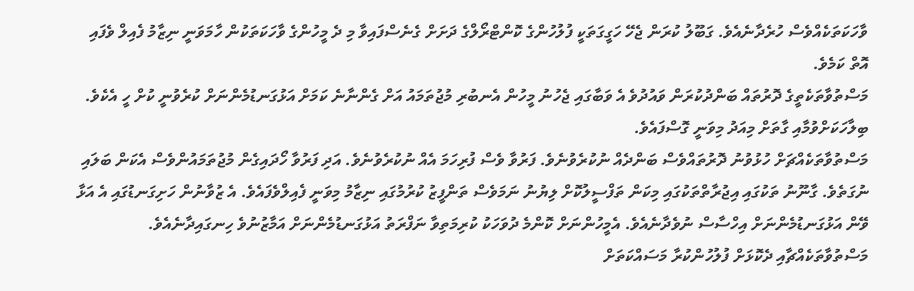ވާހަކަތަކެއްވެސް ހުރެދާނެއެވެ. ގަބޫލު ކުރަން ޖެހޭ ހަގީގަތަކީ ފުލުހުންގެ ކޮންޓްރޯލްގެ ދަށަށް ގެނެސްފައިވާ މި ދެ މީހުންގެ ވާހަކަތަކުން ހާމަވަނީ ނިޒާމު ފެއިލް ވެފައި އޮތް ކަމެވެ.
މަސްތުވާތަކެތީގެ ދޮރުތައް ބަންދުކުރަން ވައުދުވެ އެ ވަބާގައި ޖެހުނު މީހުން އެނބުރި މުޖުތަމައު އަށް ގެންނާނެ ކަމަށް އަޅުގަނޑުމެންނަށް ކުރެވުނީ ކުށް ހީ އެކެވެ. ބިލާހަކަށްވުމާއި ގާތަށް މިއަދު މިވަނީ ގޮސްފައެވެ.
މަސްތުވާތަކެއްޗަށް ހުޅުވުނު ދޮރުތައްވެސް ބަންދެއް ނުކުރެވުނެވެ. ފަރުވާ ވެސް ފުރިހަމަ އެއް ނުކުރެވުނެވެ. އަދި ފަރުވާ ހޯދައިގެން މުޖުތަމައުންވެސް އެކަން ބަލައި ނުގަތެވެ. ގާނޫނު ތަކުގައި އިޖުރާތްތަކުގައި މިކަން ތަފްސީލުކޮށް ލިޔުނު ނަމަވެސް ތަންފީޒު ކުރުމުގައި ނިޒާމު މިވަނީ ފެއިލްވެފައެވެ. އެ ޒުވާނުން ހަށިގަނޑުގައި އެ އަޅާ ވޭން އަޅުގަނޑުމެންނަށް އިހްސާސް ނުވެދާނެއެވެ. އެމީހުންނަށް ކޮންމެ ދުވަހަކު ކުރިމަތިވާ ނަފްރަތު އަޅުގަނޑުމެންނަށް އަމާޒުނުވެ ހިނގައިދާނެއެވެ.
މަސްތުވާތަކެއްޗާއި ދެކޮޅަށް ފުލުހުންކުރާ މަސައްކަތަށް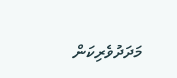މަދަދުވެރިކަން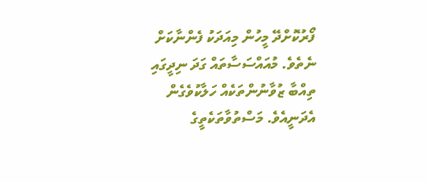ފޯރުކޮށްދޭ މީހުން މިއަދަކު ފެންނާކަށް ނެތެވެ. މުއައްސަސާތައް ގަދަ ނިދީގައި ތިއްބާ ޒުވާނުންތަކެއް ހަލާކުވެގެން އެދަނީއެވެ. މަސްތުވާތަކެތީގެ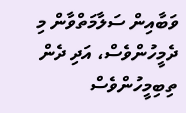ވަބާއިން ސަލާމަތްވާން މި ދެމީހުންވެސް، އަދި ދެން ތިބިމީހުންވެސް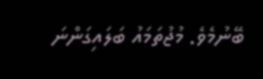ބޭނުމެވެ. މުޖުތަމައު ބަލައިގަންނަ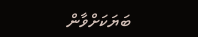ބަޔަކަށްވާން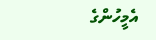އެމީހުންގެ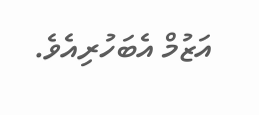އަޒުމް އެބަހުރިއެވެ.